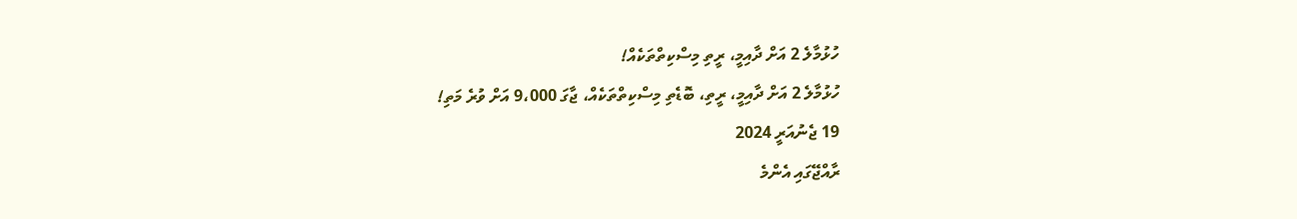ހުޅުމާލެ 2 އަށް ދާއިމީ، ރީތި މިސްކިތްތަކެއް!
ހުޅުމާލެ 2 އަށް ދާއިމީ، ރީތި، ބޮޑެތި މިސްކިތްތަކެއް، ޖާގަ 9،000 އަށް ވުރެ މަތި!
19 ޖެނުއަރީ 2024
ރާއްޖޭގައި އެންމެ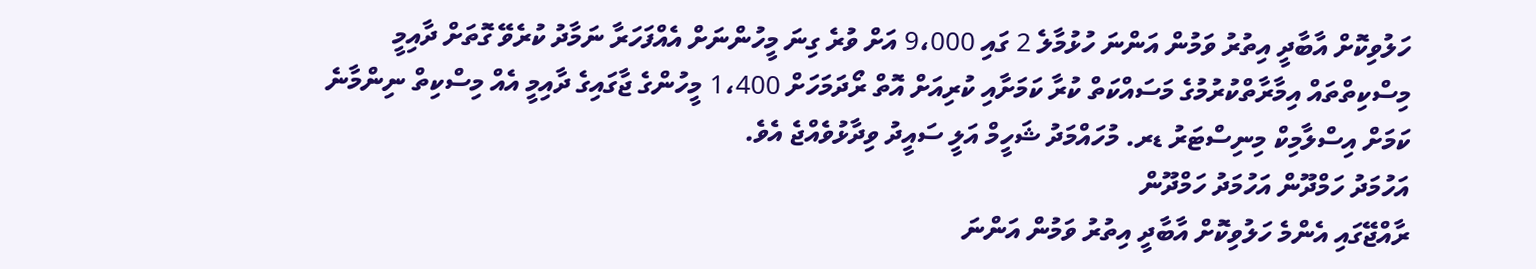ހަލުވިކޮށް އާބާދީ އިތުރު ވަމުން އަންނަ ހުޅުމާލެ 2 ގައި 9،000 އަށް ވުރެ ގިނަ މީހުންނަށް އެއްފަހަރާ ނަމާދު ކުރެވޭ ގޮތަށް ދާއިމީ މިސްކިތްތައް އިމާރާތްކުރުމުގެ މަސައްކަތް ކުރާ ކަމަށާއި ކުރިއަށް އޮތް ރޯދަމަހަށް 1،400 މީހުންގެ ޖާގައިގެ ދާއިމީ އެއް މިސްކިތް ނިންމާނެ ކަމަށް އިސްލާމިކް މިނިސްޓަރު ޑރ. މުހައްމަދު ޝަހީމް އަލީ ސައީދު ވިދާޅުވެއްޖެ އެވެ.
އަހުމަދު ހަމްދޫން އަހުމަދު ހަމްދޫން
ރާއްޖޭގައި އެންމެ ހަލުވިކޮށް އާބާދީ އިތުރު ވަމުން އަންނަ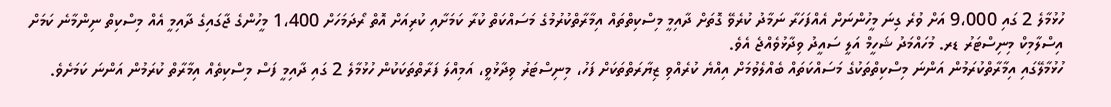ހުޅުމާލެ 2 ގައި 9،000 އަށް ވުރެ ގިނަ މީހުންނަށް އެއްފަހަރާ ނަމާދު ކުރެވޭ ގޮތަށް ދާއިމީ މިސްކިތްތައް އިމާރާތްކުރުމުގެ މަސައްކަތް ކުރާ ކަމަށާއި ކުރިއަށް އޮތް ރޯދަމަހަށް 1،400 މީހުންގެ ޖާގައިގެ ދާއިމީ އެއް މިސްކިތް ނިންމާނެ ކަމަށް އިސްލާމިކް މިނިސްޓަރު ޑރ. މުހައްމަދު ޝަހީމް އަލީ ސައީދު ވިދާޅުވެއްޖެ އެވެ.
ހުޅުމާލޭގައި އިމާރާތްކުރަމުން އަންނަ މިސްކިތްތަކުގެ މަސައްކަތައް ބެއްލެވުމަށް އިއްޔެ ކުރެއްވި ޒިޔާރަތްތަކަށް ފަހު، މިނިސްޓަރު ވިދާޅުވީ، އަމިއްލަ ފަރާތްތަކަކުން ހުޅުމާލެ 2 ގައި ދާއިމީ ފަސް މިސްކިތެއް އިމާރާތް ކުރަމުން އަންނަ ކަމަށެވެ.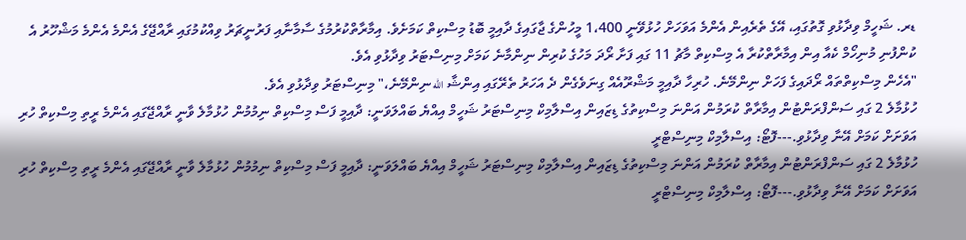ޑރ. ޝަހީމް ވިދާޅުވި ގޮތުގައި، އޭގެ ތެރެއިން އެންމެ އަވަހަށް ހުޅުވޭނީ 1،400 މީހުންގެ ޖާގައިގެ ދާއިމީ ބޮޑު މިސްކިތް ކަމަށެވެ. އިމާރާތްކުރުމުގެ ސާމާނާއި ފަރުނީޗަރު ވިއްކުމުގައި ރާއްޖޭގެ އެންމެ އެންމެ މަޝްހޫރު އެ ކުންފުނި މުނިހޯމް ކެއާ އިން އިމާރާތްކުރާ އެ މިސްކިތް މާޗު 11 ގައި ފަށާ ރޯދަ މަހުގެ ކުރިން ނިންމާނެ ކަމަށް މިނިސްޓަރު ވިދާޅުވި އެވެ.
"އެހެން މިސްކިތްތައް ރޯދައިގެ ފަހަށް ނިންމޭނެ. ހުރިހާ ދާއިމީ މަޝްރޫއެއް ގިނަވެގެން ދެ އަހަރު ތެރޭގައި އިންޝާ الله ނިންމޭނެ،" މިނިސްޓަރު ވިދާޅުވި އެވެ.
ހުޅުމާލެ 2 ގައި ސަންފްރަންޓުން އިމާރާތް ކުރަމުން އަންނަ މިސްކިތުގެ ޑިޒައިން އިސްލާމިކް މިނިސްޓަރު ޝަހީމް އިއްޔެ ބައްލަވަނީ: ދާއިމީ ފަސް މިސްކިތް ނިމުމުން ހުޅުމާލެ ވާނީ ރާއްޖޭގައި އެންމެ ރީތި މިސްކިތް ހުރި އަވަށަށް ކަމަށް އޭނާ ވިދާޅުވި.---ފޮޓޯ: އިސްލާމިކް މިނިސްޓްރީ
ހުޅުމާލެ 2 ގައި ސަންފްރަންޓުން އިމާރާތް ކުރަމުން އަންނަ މިސްކިތުގެ ޑިޒައިން އިސްލާމިކް މިނިސްޓަރު ޝަހީމް އިއްޔެ ބައްލަވަނީ: ދާއިމީ ފަސް މިސްކިތް ނިމުމުން ހުޅުމާލެ ވާނީ ރާއްޖޭގައި އެންމެ ރީތި މިސްކިތް ހުރި އަވަށަށް ކަމަށް އޭނާ ވިދާޅުވި.---ފޮޓޯ: އިސްލާމިކް މިނިސްޓްރީ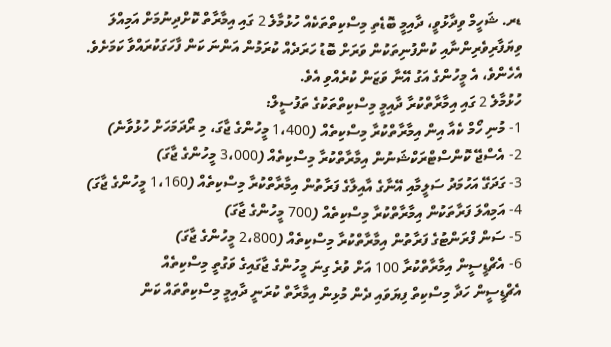ޑރ. ޝަހީމް ވިދާޅުވީ، ދާއިމީ ބޮޑެތި މިސްކިތްތަކެއް ހުޅުމާލެ 2 ގައި އިމާރާތް ކޮށްދިނުމަށް އަމިއްލަ ވިޔަފާރިވެރިންނާއި ކުންފުނިތަކުން ވަރަށް ބޮޑު ހަރަދެއް ކުރަމުން އަންނަ ކަން ފާހަގަކުރައްވާ ކަމަށެވެ. އެހެންވެ، އެ މީހުންގެ އަގު އޭނާ ވަޒަން ކުރެއްވި އެވެ.
ހުޅުމާލެ 2 ގައި އިމާރާތްކުރާ ދާއިމީ މިސްކިތްތަކުގެ ތަފުސީލް:
1- މުނި ހޯމް ކެއާ އިން އިމާރާތްކުރާ މިސްކިތެއް (1،400 މީހުންގެ ޖާގަ، މި ރޯދަމަހަށް ހުޅުވާނެ)
2- އެސްޖޭ ކޮންސްޓްރަކްޝަނުން އިމާރާތްކުރާ މިސްކިތެއް (3،000 މީހުންގެ ޖާގަ)
3- ގަދަގޭ އަހުމަދު ސަލީމާއި އޭނާގެ އާއިލާގެ ފަރާތުން އިމާރާތްކުރާ މިސްކިތެއް (1،160 މީހުންގެ ޖާގަ)
4- އަމިއްލަ ފަރާތަކުން އިމާރާތްކުރާ މިސްކިތެއް (700 މީހުންގެ ޖާގަ)
5- ސަން ފްރަންޓުގެ ފަރާތުން އިމާރާތްކުރާ މިސްކިތެއް (2،800 މީހުންގެ ޖާގަ)
6- އެޗްޑީސީން އިމާރާތްކުރާ 100 އަށް ވުރެ ގިނަ މީހުންގެ ޖާގައިގެ ވަގުތީ މިސްކިތެއް
އެޗްޑީސީން ހަދާ މިސްކިތް ފިޔަވައި ދެން މުޅިން އިމާރާތް ކުރަނީ ދާއިމީ މިސްކިތްތައް ކަން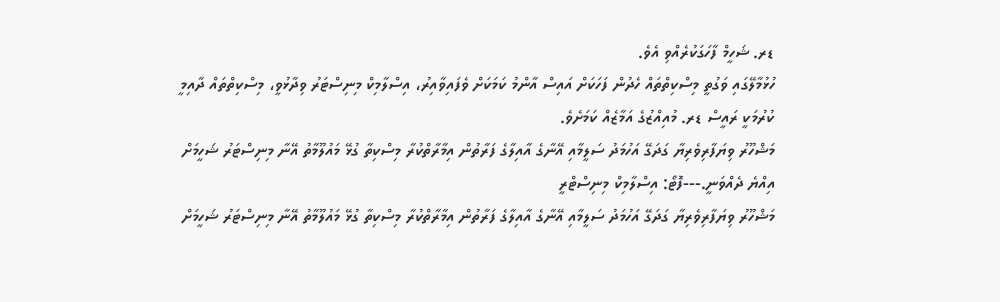ޑރ. ޝަހީމް ފާހަގަކުރެއްވި އެވެ.
ހުޅުމާލޭގައި ވަގުތީ މިސްކިތްތައް ހެދުން ފަހަކަށް އައިސް އާންމު ކަމަކަށް ވެފައިވާއިރު، އިސްލާމިކް މިނިސްޓަރު ވިދާޅުވީ، މިސްކިތްތައް ދާއިމީ ކުރުމަކީ ރައީސް ޑރ. މުއިއްޒުގެ އަމާޒެއް ކަމަށެވެ.
މަޝްހޫރު ވިޔަފާރިވެރިޔާ ގަދަގޭ އަހުމަދު ސަލީމާއި އޭނާގެ އާއިލާގެ ފަރާތުން އިމާރާތްކުރާ މިސްކިތާ ގުޅޭ މައުލޫމާތު އޭނާ މިނިސްޓަރު ޝަހީމަށް އިއްޔެ ދެއްވަނީ.---ފޮޓޯ: އިސްލާމިކް މިނިސްޓްރީ
މަޝްހޫރު ވިޔަފާރިވެރިޔާ ގަދަގޭ އަހުމަދު ސަލީމާއި އޭނާގެ އާއިލާގެ ފަރާތުން އިމާރާތްކުރާ މިސްކިތާ ގުޅޭ މައުލޫމާތު އޭނާ މިނިސްޓަރު ޝަހީމަށް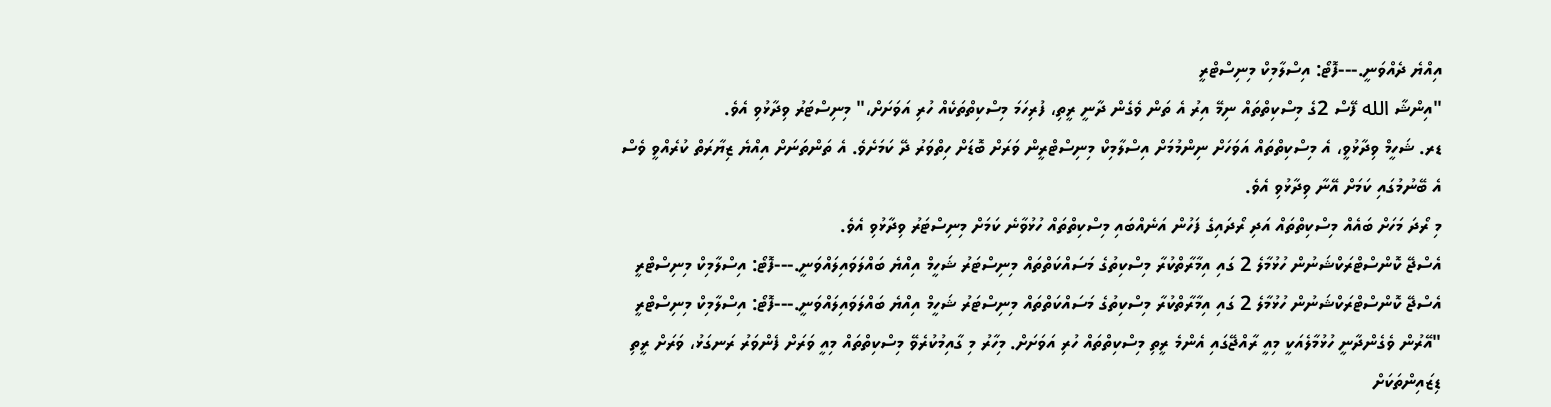އިއްޔެ ދެއްވަނީ.---ފޮޓޯ: އިސްލާމިކް މިނިސްޓްރީ
"އިންޝާ الله ފޭސް 2ގެ މިސްކިތްތައް ނިމޭ އިރު އެ ތަން ވެގެން ދާނީ ރީތި، ފުރިހަމަ މިސްކިތްތަކެއް ހުރި އަވަށަށް،" މިނިސްޓަރު ވިދާޅުވި އެވެ.
ޑރ. ޝަހީމް ވިދާޅުވީ، އެ މިސްކިތްތައް އަވަހަށް ނިންމުމަށް އިސްލާމިކް މިނިސްޓްރީން ވަރަށް ބޮޑަށް ހިތްވަރު ދޭ ކަމަށެވެ. އެ ތަންތަނަށް އިއްޔެ ޒިޔާރަތް ކުރެއްވީ ވެސް އެ ބޭނުމުގައި ކަމަށް އޭނާ ވިދާޅުވި އެވެ.
މި ރޯދަ މަހަށް ބައެއް މިސްކިތްތައް އަދި ރޯދައިގެ ފަހުން އަނެއްބައި މިސްކިތްތައް ހުޅުވާނެ ކަމަށް މިނިސްޓަރު ވިދާޅުވި އެވެ.
އެސްޖޭ ކޮންސްޓްރަކްޝަނުން ހުޅުމާލެ 2 ގައި އިމާރާތްކުރާ މިސްކިތުގެ މަސައްކަތްތައް މިނިސްޓަރު ޝަހީމް އިއްޔެ ބައްލަވައިލައްވަނީ.---ފޮޓޯ: އިސްލާމިކް މިނިސްޓްރީ
އެސްޖޭ ކޮންސްޓްރަކްޝަނުން ހުޅުމާލެ 2 ގައި އިމާރާތްކުރާ މިސްކިތުގެ މަސައްކަތްތައް މިނިސްޓަރު ޝަހީމް އިއްޔެ ބައްލަވައިލައްވަނީ.---ފޮޓޯ: އިސްލާމިކް މިނިސްޓްރީ
"އޭރުން ވެގެންދާނީ ހުޅުމާލެއަކީ މިއީ ރާއްޖޭގައި އެންމެ ރީތި މިސްކިތްތައް ހުރި އަވަށަށް. މިހާރު މި ގާއިމުކުރެވޭ މިސްކިތްތައް މިއީ ވަރަށް ފެންވަރު ރަނގަޅު، ވަރަށް ރީތި ޑިޒައިންތަކަށް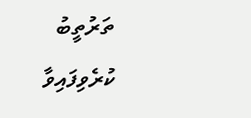ތަރުތީބު ކުރެވިފައިވާ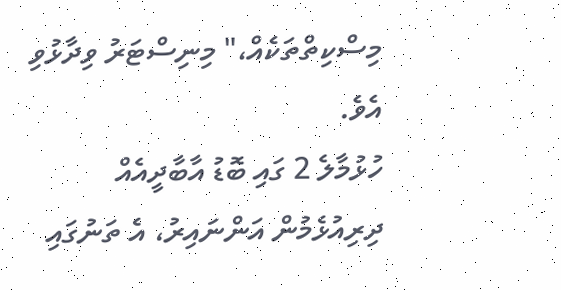މިސްކިތްތަކެއް،" މިނިސްޓަރު ވިދާޅުވި އެވެ.
ހުޅުމާލެ 2 ގައި ބޮޑު އާބާދީއެއް ދިރިއުޅެމުން އަންނައިރު، އެ ތަނުގައި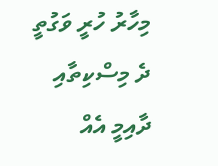މިހާރު ހުރީ ވަގުތީ ދެ މިސްކިތާއި ދާއިމީ އެއް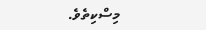މިސްކިތެވެ.